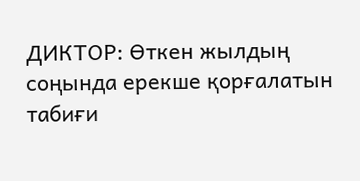ДИКТОР: Өткен жылдың соңында ерекше қорғалатын табиғи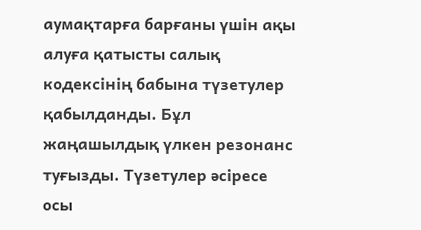аумақтарға барғаны үшін ақы алуға қатысты салық кодексінің бабына түзетулер қабылданды. Бұл жаңашылдық үлкен резонанс туғызды. Түзетулер әсіресе осы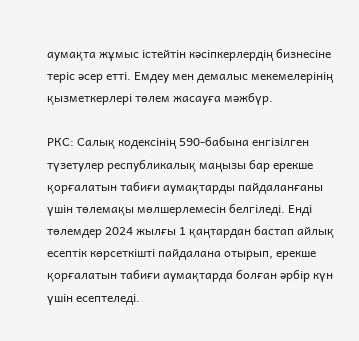аумақта жұмыс істейтін кәсіпкерлердің бизнесіне теріс әсер етті. Емдеу мен демалыс мекемелерінің қызметкерлері төлем жасауға мәжбүр.

РКС: Салық кодексінің 590-бабына енгізілген түзетулер республикалық маңызы бар ерекше қорғалатын табиғи аумақтарды пайдаланғаны үшін төлемақы мөлшерлемесін белгіледі. Енді төлемдер 2024 жылғы 1 қаңтардан бастап айлық есептік көрсеткішті пайдалана отырып, ерекше қорғалатын табиғи аумақтарда болған әрбір күн үшін есептеледі.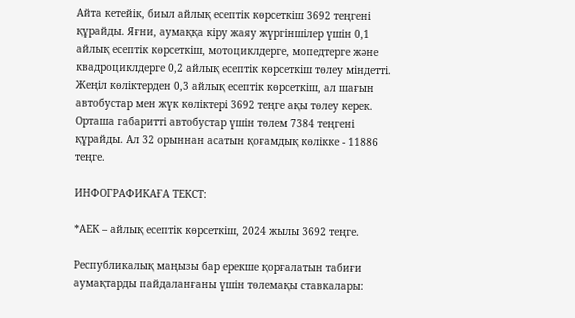Айта кетейік, биыл айлық есептік көрсеткіш 3692 теңгені құрайды. Яғни, аумаққа кіру жаяу жүргіншілер үшін 0,1 айлық есептік көрсеткіш, мотоциклдерге, мопедтерге және квадроциклдерге 0,2 айлық есептік көрсеткіш төлеу міндетті. Жеңіл көліктерден 0,3 айлық есептік көрсеткіш, ал шағын автобустар мен жүк көліктері 3692 теңге ақы төлеу керек. Орташа габаритті автобустар үшін төлем 7384 теңгені құрайды. Ал 32 орыннан асатын қоғамдық көлікке - 11886 теңге.

ИНФОГРАФИКАҒА ТЕКСТ:

*АЕК – айлық есептік көрсеткіш, 2024 жылы 3692 теңге.

Республикалық маңызы бар ерекше қорғалатын табиғи аумақтарды пайдаланғаны үшін төлемақы ставкалары: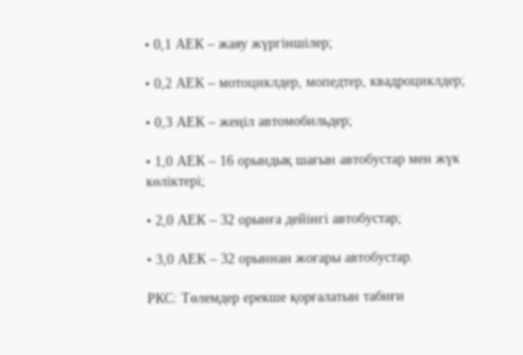• 0,1 АЕК – жаяу жүргіншілер;

• 0,2 АЕК – мотоциклдер, мопедтер, квадроциклдер;

• 0,3 АЕК – жеңіл автомобильдер;

• 1,0 АЕК – 16 орындық шағын автобустар мен жүк көліктері;

• 2,0 АЕК – 32 орынға дейінгі автобустар;

• 3,0 АЕК – 32 орыннан жоғары автобустар.

РКС: Төлемдер ерекше қорғалатын табиғи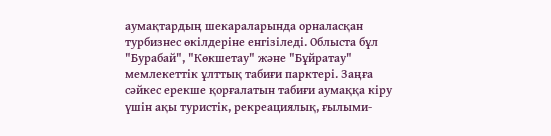аумақтардың шекараларында орналасқан турбизнес өкілдеріне енгізіледі. Облыста бұл "Бурабай", "Көкшетау" және "Бұйратау" мемлекеттік ұлттық табиғи парктері. Заңға сәйкес ерекше қорғалатын табиғи аумаққа кіру үшін ақы туристік, рекреациялық, ғылыми-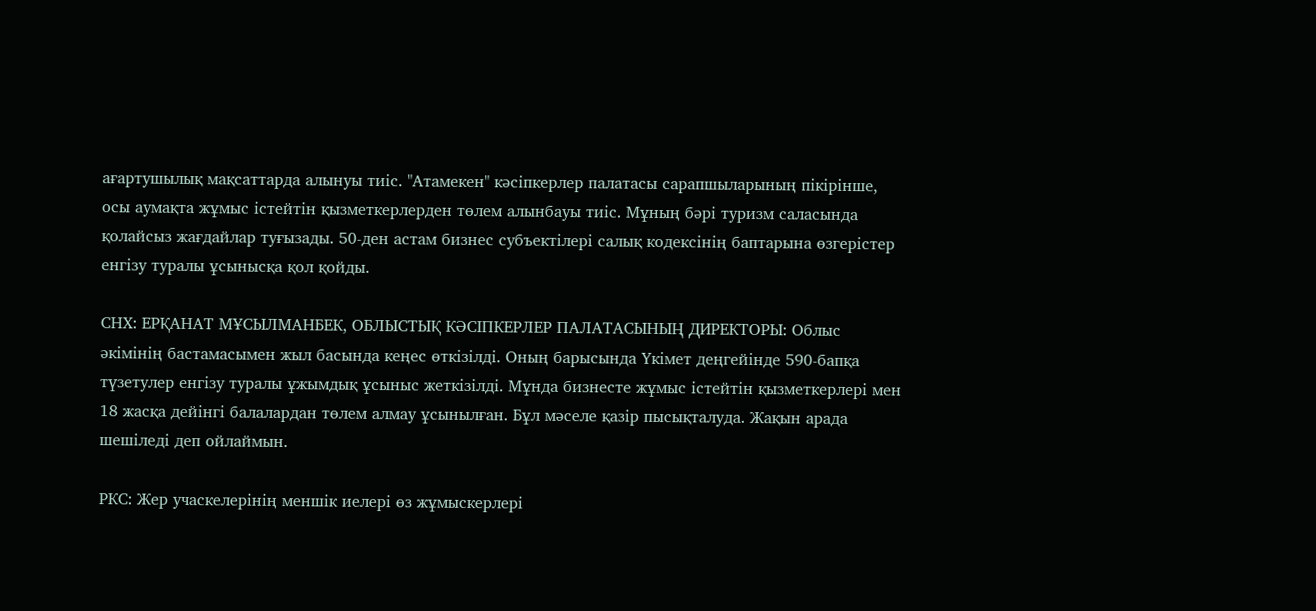ағартушылық мақсаттарда алынуы тиіс. "Атамекен" кәсіпкерлер палатасы сарапшыларының пікірінше, осы аумақта жұмыс істейтін қызметкерлерден төлем алынбауы тиіс. Мұның бәрі туризм саласында қолайсыз жағдайлар туғызады. 50-ден астам бизнес субъектілері салық кодексінің баптарына өзгерістер енгізу туралы ұсынысқа қол қойды.

СНХ: ЕРҚАНАТ МҰСЫЛМАНБЕК, ОБЛЫСТЫҚ КӘСІПКЕРЛЕР ПАЛАТАСЫНЫҢ ДИРЕКТОРЫ: Облыс әкімінің бастамасымен жыл басында кеңес өткізілді. Оның барысында Үкімет деңгейінде 590-бапқа түзетулер енгізу туралы ұжымдық ұсыныс жеткізілді. Мұнда бизнесте жұмыс істейтін қызметкерлері мен 18 жасқа дейінгі балалардан төлем алмау ұсынылған. Бұл мәселе қазір пысықталуда. Жақын арада шешіледі деп ойлаймын.

РКС: Жер учаскелерінің меншік иелері өз жұмыскерлері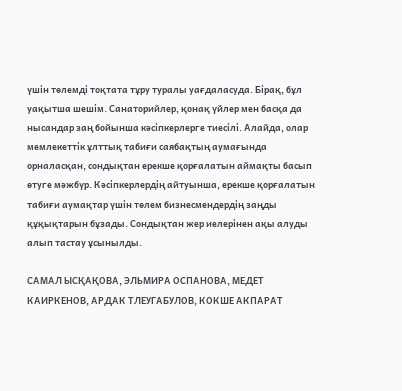үшін төлемді тоқтата тұру туралы уағдаласуда. Бірақ, бұл уақытша шешім. Санаторийлер, қонақ үйлер мен басқа да нысандар заң бойынша кәсіпкерлерге тиесілі. Алайда, олар мемлекеттік ұлттық табиғи саябақтың аумағында орналасқан, сондықтан ерекше қорғалатын аймақты басып өтуге мәжбүр. Кәсіпкерлердің айтуынша, ерекше қорғалатын табиғи аумақтар үшін төлем бизнесмендердің заңды құқықтарын бұзады. Сондықтан жер иелерінен ақы алуды алып тастау ұсынылды.

САМАЛ ЫСҚАҚОВА, ЭЛЬМИРА ОСПАНОВА, МЕДЕТ КАИРКЕНОВ, АРДАК ТЛЕУГАБУЛОВ, КОКШЕ АКПАРАТ